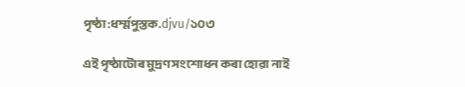পৃষ্ঠা:ধৰ্ম্মপুস্তক.djvu/১০৩

এই পৃষ্ঠাটোৰ মুদ্ৰণ সংশোধন কৰা হোৱা নাই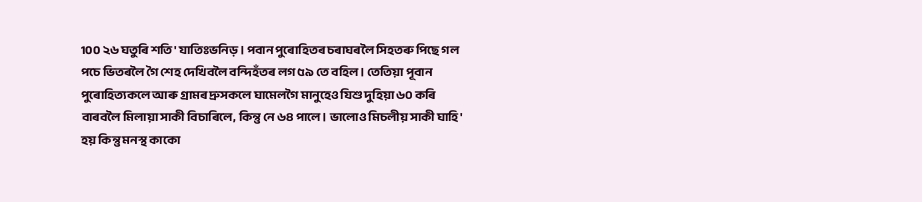100 ২৬ ঘতুৰি শতি' যাতিঃভনিড়। পবান পুৰোহিতৰ চৰাঘৰলৈ সিহতৰু পিছে গল পচে ভিতৰলৈ গৈ শেহ দেখিবলৈ বন্দিহঁতৰ লগ ৫৯ তে বহিল। তেতিয়া পূবান পুৰোহিত্যকলে আৰু গ্ৰামৰ দ্ৰুসকলে ঘামেলগৈ মানুহেও যিশু দুহিয়া ৬০ কৰি বাৰবলৈ মিলায়া সাকী বিচাৰিলে, কিন্তু নে ৬৪ পালে। ভালোও মিচলীয় সাকী ঘাহি' হয় কিন্তু মনস্থ কাকো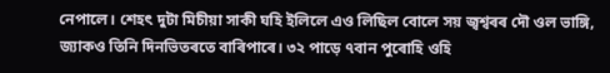নেপালে। শেহৎ দুটা মিচীয়া সাকী ঘহি ইলিলে এও লিছিল বোলে সয় জ্বশ্বৰৰ দৌ ওল ভাঙ্গি, জ্যাকও তিনি দিনভিতৰতে বাৰিপাৰে। ৩২ পাড়ে ৭বান পুৰোহি ওহি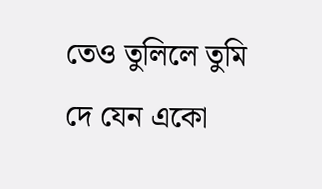তেও তুলিলে তুমি দে যেন একো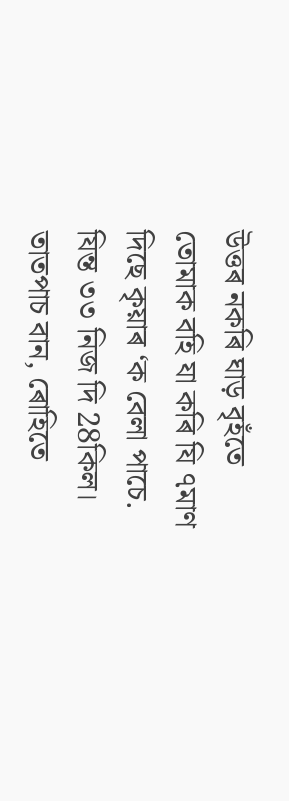উত্তৰ নকৰি ঘাড় বৃহঁতে তোমাক বহি যা কৰি যি ৭মাণ দিছে কৃয়াৰ ‘ক বেলা পাচে. যিন্ত ৩৩ নিজ দি 28কিল। তাতপাচ বান, ৰোহিতে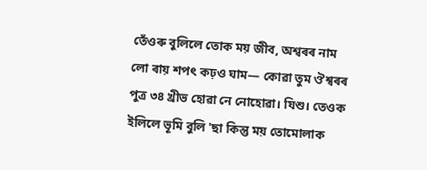তেঁওৰু বুলিলে তোক ময় জীব, অশ্বৰৰ নাম লো ৰায় শপৎ কঢ়ও ঘাম— কোৱা তুম ঔশ্বৰৰ পুত্ৰ ৩৪ খ্ৰীভ হোৱা নে নোহোৱা। যিশু। তেওক ইলিলে ভূমি বুলি 'ছা কিন্তু ময় তোমোলাক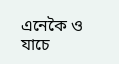এনেকৈ ও যাচে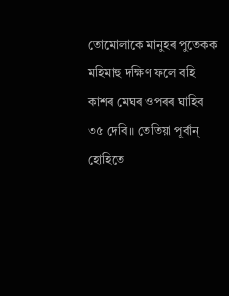তোমোলাকে মানুহৰ পুতেকক মহিমাহু দক্ষিণ ফলে বহি কাশৰ মেঘৰ ওপৰৰ ঘাহিব ৩৫ দেবি॥ তেতিয়া পূৰ্বান্ হোহিতে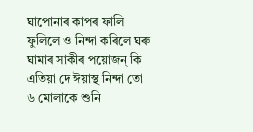ঘাপোনাৰ কাপৰ ফালি ফুলিলে ও নিন্দা কৰিলে ঘৰু ঘামাৰ সাকীৰ পয়োজন্ কি এতিয়া দে ঈয়াস্থ নিন্দা তো ৬ মোলাকে শুনি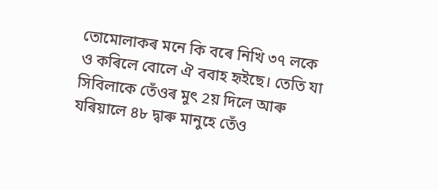তোমোলাকৰ মনে কি বৰে নিখি ৩৭ লকে ও কৰিলে বোলে ঐ ববাহ হৃইছে। তেতি যা সিবিলাকে তেঁওৰ মুৎ 2য় দিলে আৰু যৰিয়ালে ৪৮ দ্বাৰু মানুহে তেঁও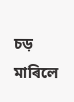চড় মাৰিলে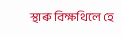স্থাৰু বিক্ষথিলে হে